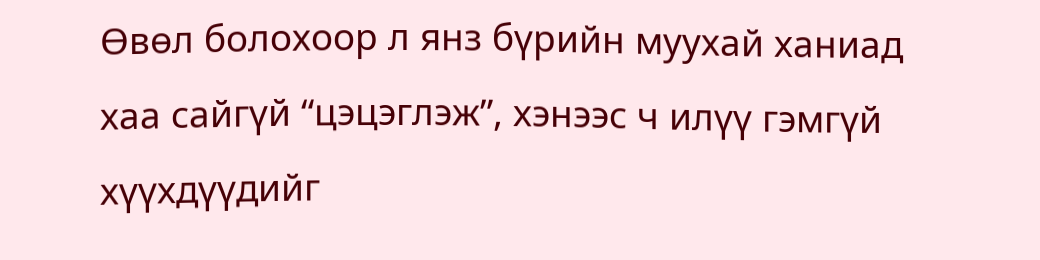Өвөл болохоор л янз бүрийн муухай ханиад хаа сайгүй “цэцэглэж”, хэнээс ч илүү гэмгүй хүүхдүүдийг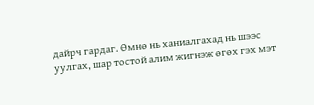дайрч гардаг. Өмнө нь ханиалгахад нь шээс уулгах, шар тостой алим жигнэж өгөх гэх мэт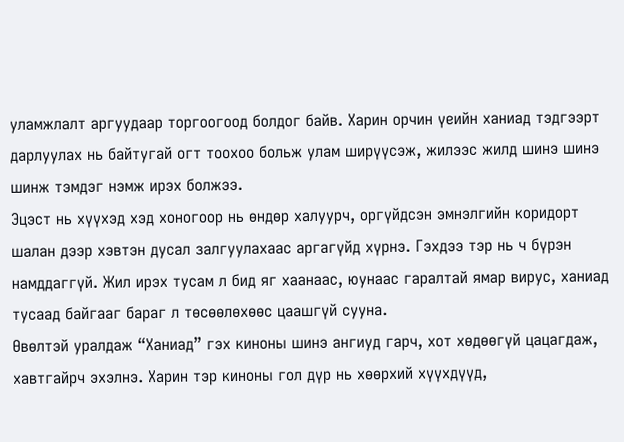уламжлалт аргуудаар торгоогоод болдог байв. Харин орчин үеийн ханиад тэдгээрт дарлуулах нь байтугай огт тоохоо больж улам ширүүсэж, жилээс жилд шинэ шинэ шинж тэмдэг нэмж ирэх болжээ.
Эцэст нь хүүхэд хэд хоногоор нь өндөр халуурч, оргүйдсэн эмнэлгийн коридорт шалан дээр хэвтэн дусал залгуулахаас аргагүйд хүрнэ. Гэхдээ тэр нь ч бүрэн намддаггүй. Жил ирэх тусам л бид яг хаанаас, юунаас гаралтай ямар вирус, ханиад тусаад байгааг бараг л төсөөлөхөөс цаашгүй сууна.
Өвөлтэй уралдаж “Ханиад” гэх киноны шинэ ангиуд гарч, хот хөдөөгүй цацагдаж, хавтгайрч эхэлнэ. Харин тэр киноны гол дүр нь хөөрхий хүүхдүүд,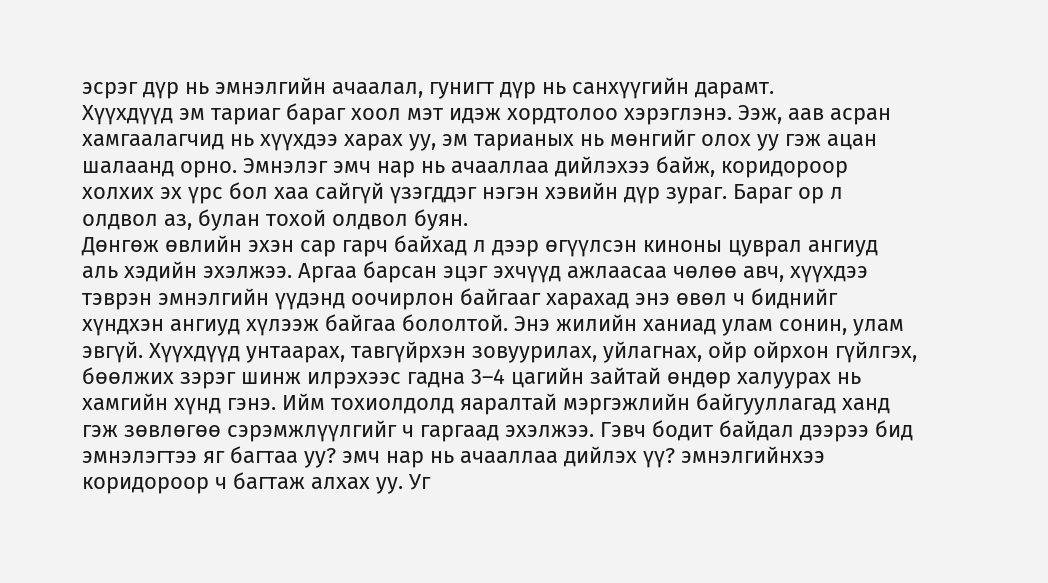эсрэг дүр нь эмнэлгийн ачаалал, гунигт дүр нь санхүүгийн дарамт.
Хүүхдүүд эм тариаг бараг хоол мэт идэж хордтолоо хэрэглэнэ. Ээж, аав асран хамгаалагчид нь хүүхдээ харах уу, эм тарианых нь мөнгийг олох уу гэж ацан шалаанд орно. Эмнэлэг эмч нар нь ачааллаа дийлэхээ байж, коридороор холхих эх үрс бол хаа сайгүй үзэгддэг нэгэн хэвийн дүр зураг. Бараг ор л олдвол аз, булан тохой олдвол буян.
Дөнгөж өвлийн эхэн сар гарч байхад л дээр өгүүлсэн киноны цуврал ангиуд аль хэдийн эхэлжээ. Аргаа барсан эцэг эхчүүд ажлаасаа чөлөө авч, хүүхдээ тэврэн эмнэлгийн үүдэнд оочирлон байгааг харахад энэ өвөл ч биднийг хүндхэн ангиуд хүлээж байгаа бололтой. Энэ жилийн ханиад улам сонин, улам эвгүй. Хүүхдүүд унтаарах, тавгүйрхэн зовуурилах, уйлагнах, ойр ойрхон гүйлгэх, бөөлжих зэрэг шинж илрэхээс гадна 3–4 цагийн зайтай өндөр халуурах нь хамгийн хүнд гэнэ. Ийм тохиолдолд яаралтай мэргэжлийн байгууллагад ханд гэж зөвлөгөө сэрэмжлүүлгийг ч гаргаад эхэлжээ. Гэвч бодит байдал дээрээ бид эмнэлэгтээ яг багтаа уу? эмч нар нь ачааллаа дийлэх үү? эмнэлгийнхээ коридороор ч багтаж алхах уу. Уг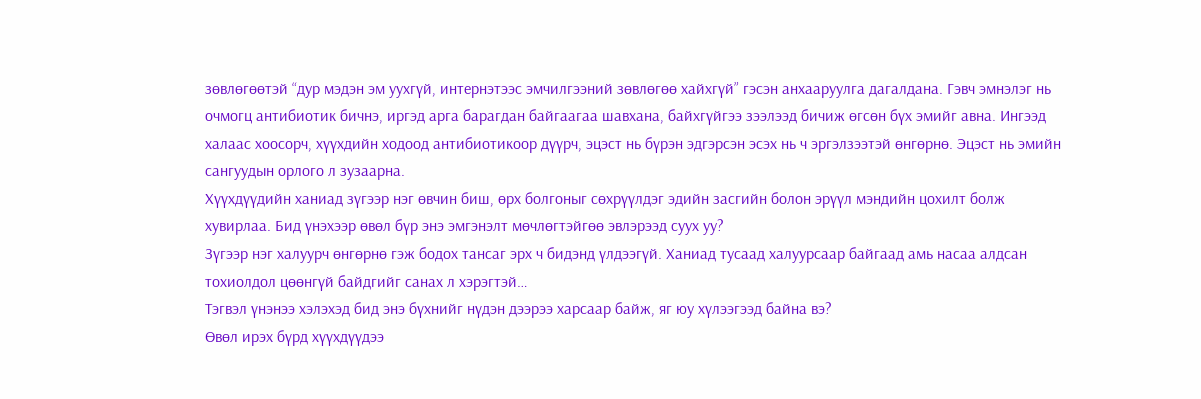зөвлөгөөтэй “дур мэдэн эм уухгүй, интернэтээс эмчилгээний зөвлөгөө хайхгүй” гэсэн анхааруулга дагалдана. Гэвч эмнэлэг нь очмогц антибиотик бичнэ, иргэд арга барагдан байгаагаа шавхана, байхгүйгээ зээлээд бичиж өгсөн бүх эмийг авна. Ингээд халаас хоосорч, хүүхдийн ходоод антибиотикоор дүүрч, эцэст нь бүрэн эдгэрсэн эсэх нь ч эргэлзээтэй өнгөрнө. Эцэст нь эмийн сангуудын орлого л зузаарна.
Хүүхдүүдийн ханиад зүгээр нэг өвчин биш, өрх болгоныг сөхрүүлдэг эдийн засгийн болон эрүүл мэндийн цохилт болж хувирлаа. Бид үнэхээр өвөл бүр энэ эмгэнэлт мөчлөгтэйгөө эвлэрээд суух уу?
Зүгээр нэг халуурч өнгөрнө гэж бодох тансаг эрх ч бидэнд үлдээгүй. Ханиад тусаад халуурсаар байгаад амь насаа алдсан тохиолдол цөөнгүй байдгийг санах л хэрэгтэй…
Тэгвэл үнэнээ хэлэхэд бид энэ бүхнийг нүдэн дээрээ харсаар байж, яг юу хүлээгээд байна вэ?
Өвөл ирэх бүрд хүүхдүүдээ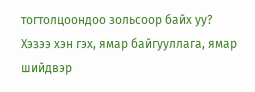тогтолцоондоо зольсоор байх уу?
Хэзээ хэн гэх, ямар байгууллага, ямар шийдвэр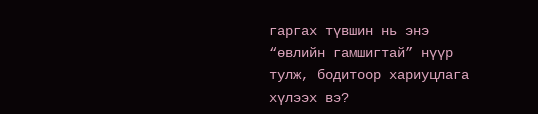гаргах түвшин нь энэ “өвлийн гамшигтай” нүүр тулж, бодитоор хариуцлага хүлээх вэ?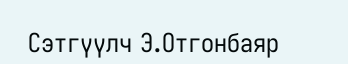Сэтгүүлч Э.Отгонбаяр